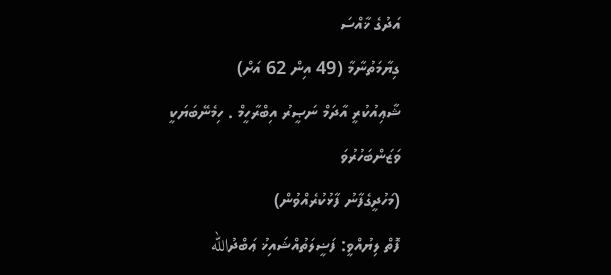އަދުގެ ޚާއްސަ
ގިޔާމަތުނާމާ (49 އިން 62 އަށް)
ޝާޢިއުކުރީ އާދަމް ނަޞީރު އިބްރާހީމް . ހިމެނޭބަޔަކީ ވަޒަންބަހުރުވަ
(މަހުދީގެފާނު ފާޅުކުރެއްވުން)
ފޮތް ލިޔުއްވީ: ފަޟީލަތުއްޝައިޚު ޢަބްދުالله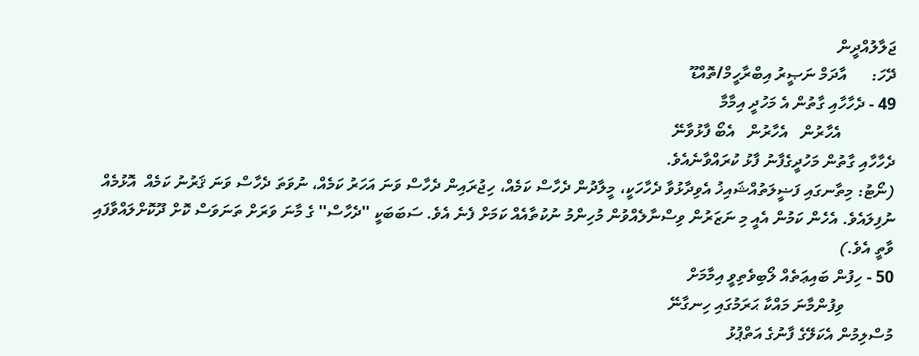ޖަލާލުއްދީން
ދޭހަ:      އާދަމް ނަޞީރު އިބްރާހީމް/ތޮއްޑޫ
49 - ދެހާހާއި ގާތުން އެ މަހުދީ އިމާމާ
             އެހާރުން   އެހާރުން   އެބޯ ފާޅުވާނޭ
ދެހާހާއި ގާތުން މަހުދީގެފާނު ފާޅު ކުރައްވާނެއެވެ.
(ނޯޓު: މިތާނގައި ފަޟީލަތުއްޝައިޚު އެވިދާޅުވާ ދެހާހަކީ، މީލާދުން ދެހާސް ކަމެއް، ހިޖުރައިން ދެހާސް ވަނަ އަހަރު ކަމެއް، ނުވަތަ ދެހާސް ވަނަ ޤަރުނު ކަމެއް  އޮޅުމެއް ނުފިލައެވެ. އެހެން ކަމުން އެއީ މި ނަޒަރުން ވިސްނާލެއްވުން މުހިންމު ނުކުތާއެއް ކަމަށް ފެނެ އެވެ. ސަބަބަކީ ''ދެހާސް'' ގެ މާނަ ވަރަށް ތަނަވަސް ކޮށް ދޫކޮށްލައްވާފައި ވާތީ އެވެ.)
50 - ހިފުން ބައިޢަތެއް ލޯބިވެތިވީ އިމާމަށް
            ވިފުންމާނަ މައްކާ ޙަރަމުގައި ހިނގާނޭ
މުސްލިމުން އެކަލޭގެ ފާނުގެ އަތްޕުޅު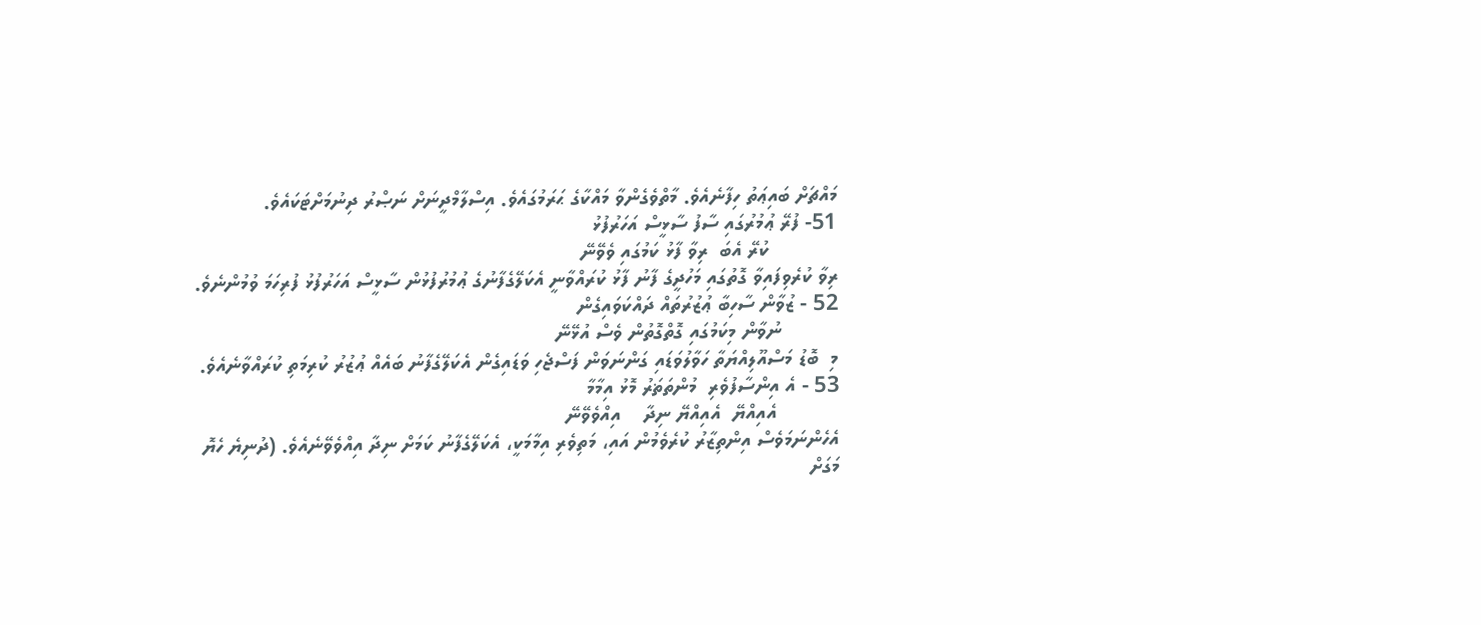މައްޗަށް ބައިޢަތު ހިފާނެއެވެ. މާތްވެގެންވާ މައްކާގެ ޙަރަމުގައެވެ. އިސްލާމްދީނަށް ނަޞްރު ދިނުމަށްޓަކައެވެ.
51- ފުރޭ ޢުމުރުގައި ސާފު ސާޅީސް އަހަރުފުޅު
            ކުރޭ އެބަ  ރިވާ ފާޅު ކަމުގައި ވެވޭނޭ
ރިވާ ކުރެވިފައިވާ ގޮތުގައި މަހުދީގެ ފާނު ފާޅު ކުރައްވާނީ އެކަލޭގެފާނުގެ ޢުމުރުފުޅުން ސާޅީސް އަހަރުފުޅު ފުރިހަމަ ވުމުންނެވެ.
52 - ޒުވާން ސާހިބާ ޢުޒުރުތައް ދައްކަވައިގެން
          ނުވާން މިކަމުގައި ގޮތްގޮތުން ވެސް އުޅޭނޭ
މި  ބޮޑު މަސްއޫލިއްޔަތާ ހަވާލުވަޑައި ގަންނަވަން ފަސްޖެހި ވަޑައިގެން އެކަލޭގެފާނު ބައެއް ޢުޒުރު ކުރިމަތި ކުރައްވާނެއެވެ.
53 - އެ އިންސާފުވެރި  މުންތަޡަރު މޮޅު އިމާމާ
           އެއިއްޔޭ  އެއިއްޔޭ ނިދާ    އިއްވެވޭނޭ
އެހެންނަމަވެސް އިންތިޒާރު ކުރެވެމުން އައި، މަތިވެރި އިމާމަކީ، އެކަލޭގެފާނު ކަމަށް ނިދާ އިއްވެވޭނެއެވެ. (ދުނިޔެ ހެޔޮ މަގަށް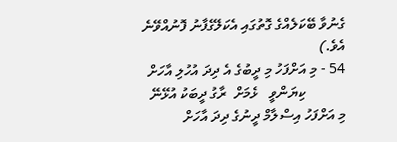ގެނުވާ ބޭކަލެއްގެ ގޮތުގައި އެކަލޭގެފާނު ފޮނުއްވޭނެ އެވެ.)
54 - މި އަށްފަހު މި ދީބުގެ އެ ދިދަ އުހުލި އާހަށް
           ކިޔަންވީ   ޅެމަށް  ރާގު ދީބަކު އުޅޭނޭ
މި އަށްފަހު އިސްލާމް ދީނުގެ ދިދަ އާހަށް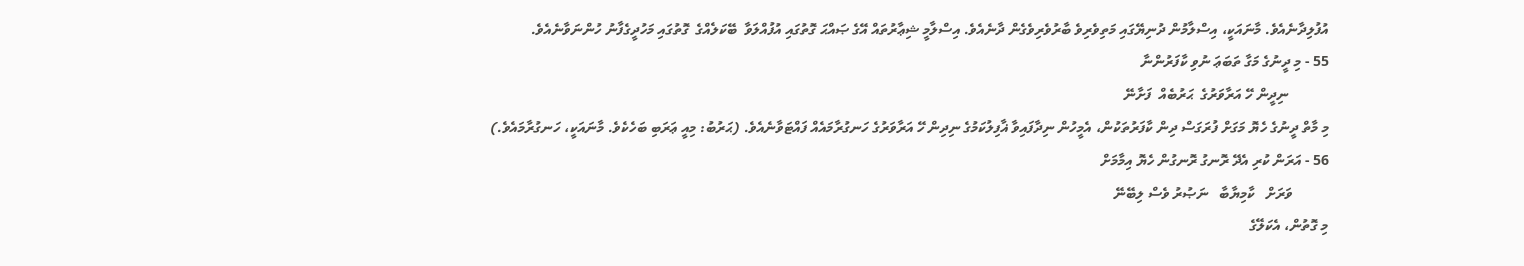އުފުލިދާނެއެވެ. މާނައަކީ، އިސްލާމުން ދުނިޔޭގައި މަތިވެރިވެ ބާރުވެރިވެގެން ދާނެއެވެ. އިސްލާމީ ޝިޢާރުތައް އޭގެ ޞައްޙަ ގޮތުގައި އުފުއްލަވާ  ބޭކަލެއްގެ  ގޮތުގައި މަހުދީގެފާނު ހުންނަވާނެއެވެ.
55 - މި ދީނުގެ މަގާ ތަބަޢަ ނުވި ކާފަރުންނާ
           ނިދީން ހޭ އަރާވަރުގެ  ޙަރުބެއް  ފަށާނޭ
މި މާތް ދީނުގެ ހެޔޮ މަގަށް ފުރަގަސް ދިން ކާފަރުތަކުން، އެމީހުން ނިދާފައިވާ ޣާފިލުކަމުގެ ނިދިން ހޭ އަރާވަރުގެ ހަނގުރާމައެއް ފައްޓަވާނެއެވެ. (ޙަރުބު: މިއީ ޢަރަބި ބަހެކެވެ. މާނައަކީ، ހަނގުރާމައެވެ.)
56 - އަރަން ކުރި އެދޭ ރޮނގު ރޮނގުން ހެޔޮ އިމާމަށް
          ވަރަށް   ކާމިޔާބާ   ނަޞުރު ވެސް ލިބޭނޭ
މި ގޮތުން، އެކަލޭގެ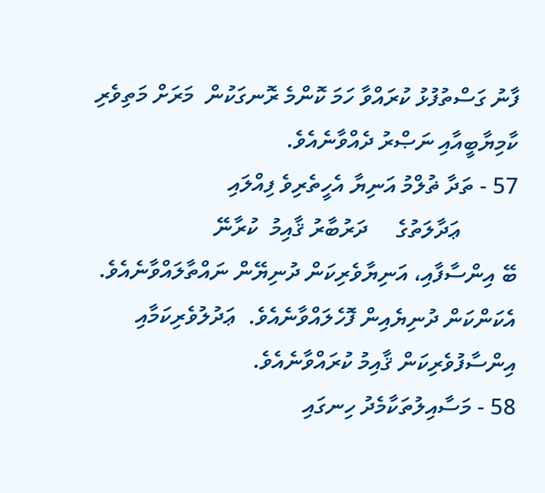ފާނު ގަސްތުފުޅު ކުރައްވާ ހަމަ ކޮންމެ ރޮނގަކުން  މަރަށް މަތިވެރި ކާމިޔާބީއާއި ނަޞްރު ދެއްވާނެއެވެ.
57 - ތަދާ ޡުލްމު އަނިޔާ އެހީތެރިވެ ފިއްލައި
          ޢަދާލަތުގެ     ދަރުބާރު ޤާއިމު  ކުރާނޭ
ބޭ އިންސާފާއި، އަނިޔާވެރިކަން ދުނިޔޭން ނައްތާލައްވާނެއެވެ.  އެކަންކަން ދުނިޔެއިން ފޮހެލައްވާނެއެވެ.  ޢަދުލުވެރިކަމާއި އިންސާފުވެރިކަން ޤާއިމު ކުރައްވާނެއެވެ.
58 - މަސާއިލުތަކާމެދު ހިނގައި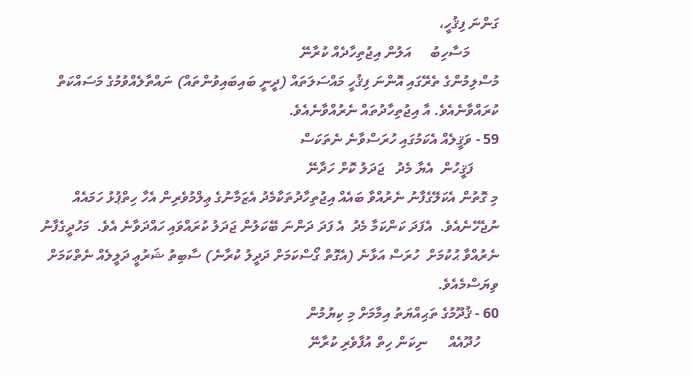ގަންނަ ފިޤުހީ،
        މަސާހިބު     އަލުން އިޖުތިހާދެއް ކުރާނޭ
މުސްލިމުންގެ ތެރޭގައި އޮންނަ ފިޤުހީ މައްސަލަތައް (ދީނީ ބައިބައިވުންތައް) ނައްތާލެއްވުމުގެ މަސައްކަތް ކުރައްވާނެއެވެ. އާ އިޖުތިހާދުތައް ނެރުއްވާނެއެވެ.
59 - ވަޤީލެއް އެކަމުގައި ހުރަސްވާނެ ނެތަކަސް
       ފަޤީހުން  އެޔާ މެދު   ޖަދަލު ކޮށް ހަދާނޭ
މި ގޮތުން އެކަލޭގެފާނު ނެރުއްވާ ބައެއް އިޖުތިހާދުތަކާމެދު އެޒަމާނުގެ ޢިލްމުވެރިން އެހާ ހިތްޕުޅު ހަމައެއް ނުޖެހޭނެއެވެ.  އެފަދަ ކަންކަމާ މެދު  އެ ފަދަ ދަންނަ ބޭކަލުން ޖަދަލު ކުރައްވައި ހައްދަވާނެ އެވެ.  މަހުދީގެފާނު ނެރުއްވާ ޙުކުމަށް  ހުރަސް އަޅާނެ (އެގޮތް ގޯސްކަމަށް ދަދީލު ކުރާނެ) ސާބިތު ޝަރުޢީ ދަލީލެއް ނެތްކަމަށް ވިޔަސްމެއެވެ.
60 - ޤުދޫމުގެ ތަޙިއްޔަތު އިމާމަށް މި ކިޔުމުން
     ހުދޫއެއް      ނިކަން ހިތް އުފާވެރި ކުރާނޭ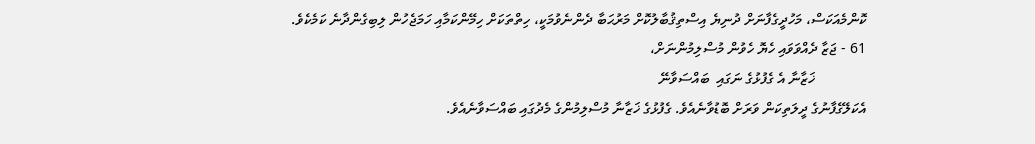ކޮންމެއަކަސް، މަހުދީގެފާނަށް ދުނިޔެ އިސްތިޤުބާލުކޮށް މަރުޙަބާ ދެންނެވުމަކީ، ހިތްތަކަށް ހިމޭންކަމާއި ހަމަޖެހުން ލިބިގެންދާނެ ކަމެކެވެ.
61 - ޖަޒާ ދެއްވަވައި ހެޔޮ ހެވުން މުސްލިމުންނަށް،
              ޚަޒާނާ އެ ގެފުޅުގެ ނަގައި  ބައްސަވާނޭ
އެކަލޭގެފާނުގެ ދީލަތިކަން ވަރަށް ބޮޑުވާނެއެވެ. ގެފުޅުގެ ޚަޒާނާ މުސްލިމުންގެ މެދުގައި ބައްސަވާނެއެވެ.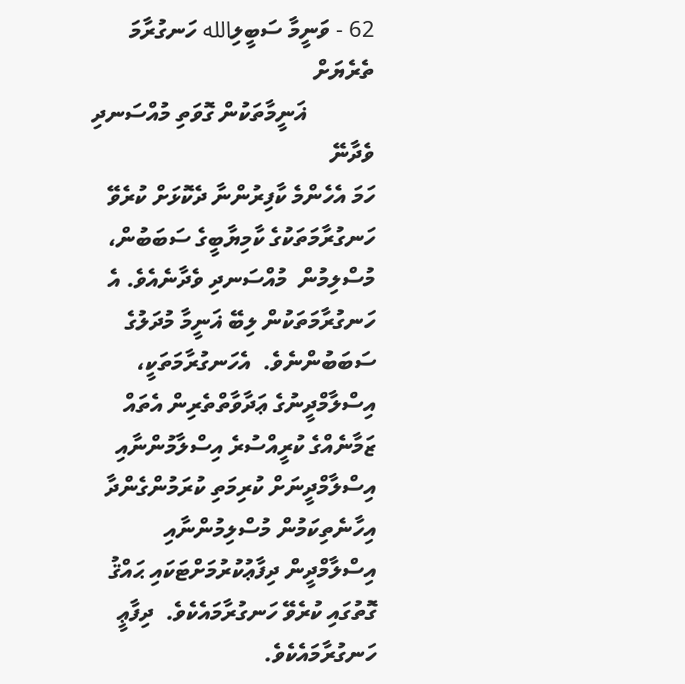62 - ވަނީމާ ސަބީލިالله ހަނގުރާމަ ތެރެޔަށް
            ޣަނީމާތަކުން ގޮވަތި މުއްސަނދި ވެދާނޭ
ހަމަ އެހެންމެ ކާފިރުންނާ ދެކޮޅަށް ކުރެވޭ ހަނގުރާމަތަކުގެ ކާމިޔާބީގެ ސަބަބުން، މުސްލިމުން  މުއްސަނދި ވެދާނެއެވެ. އެ ހަނގުރާމަތަކުން ލިބޭ ޣަނީމާ މުދަލުގެ ސަބަބުންނެވެ.  އެހަނގުރާމަތަކީ، އިސްލާމްދީނުގެ ޢަދާވާތްތެރިން އެތައް ޒަމާނެއްގެ ކުރީއްސުރެ އިސްލާމުންނާއި އިސްލާމްދީނަށް ކުރިމަތި ކުރަމުންގެންދާ އިހާނެތިކަމުން މުސްލިމުންނާއި އިސްލާމްދީން ދިފާޢުކުރުމަށްޓަކައި ޙައްޤު ގޮތުގައި ކުރެވޭ ހަނގުރާމައެކެވެ.  ދިފާޢީ ހަނގުރާމައެކެވެ.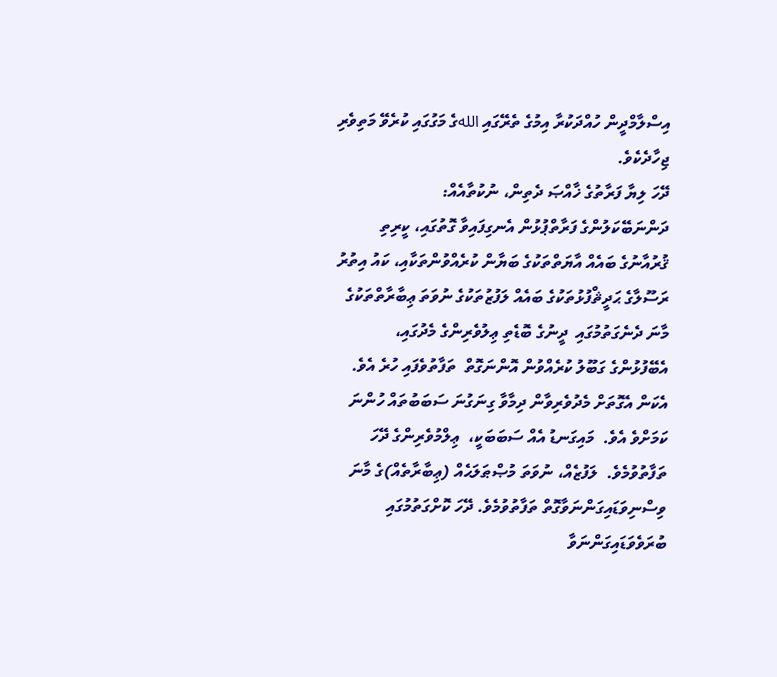އިސްލާމްދީން ހުއްދަކުރާ އިމުގެ ތެރޭގައި اللهގެ މަގުގައި ކުރެވޭ މަތިވެރި ޖިހާދެކެވެ.
ދޭހަ ލިޔާ ފަރާތުގެ ޚާއްޞަ ދެތިން، ނުކުތާއެއް:
ދަންނަބޭކަލުންގެ ފަރާތްޕުޅުން އެނގިފައިވާ ގޮތުގައި، ކީރިތި ޤުރުއާނުގެ ބައެއް އާޔަތްތަކުގެ ބަޔާން ކުރެއްވުންތަކާއި، ކައު އިތުރު ރަސޫލާގެ ޙަދީޘްފުޅުތަކުގެ ބައެއް ލަފުޒުތަކުގެ ނުވަތަ ޢިބާރާތްތަކުގެ  މާނަ ދެނެގަތުމުގައި  ދީނުގެ ބޮޑެތި ޢިލުވެރިންގެ މެދުގައި، އެބޭފުޅުންގެ ގަބޫލު ކުރެއްވުން އޮންނަގޮތް  ތަފާތުވެފައި ހުރެ އެވެ.  އެކަން އެގޮތަށް މެދުވެރިވާން ދިމާވާ ގިނަގުނަ ސަބަބުތައް ހުންނަ ކަމަށްވެ އެވެ.  މައިގަނޑު އެއް ސަބަބަކީ،  ޢިލްމުވެރިންގެ ދޭހަ ތަފާތުވުމެވެ.  ލަފުޒެއް، ނުވަތަ މުޞްޠަލަޙެއް (ޢިބާރާތެއް)ގެ މާނަ ވިސްނިވަޑައިގަންނަވާގޮތް ތަފާތުވުމެވެ. ދޭހަ ކޮށްގަތުމުގައި ބުރަވެވަޑައިގަންނަވާ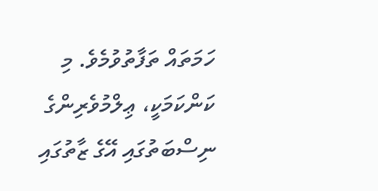ހަމަތައް ތަފާތުވުމެވެ. މި ކަންކަމަކީ، ޢިލްމުވެރިންގެ ނިސްބަތުގައި އޭގެ ޒާތުގައި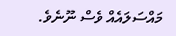މައްސަލައެއް ވެސް ނޫނެވެ.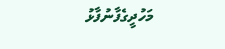މަހުދީގެފާނުފާޅު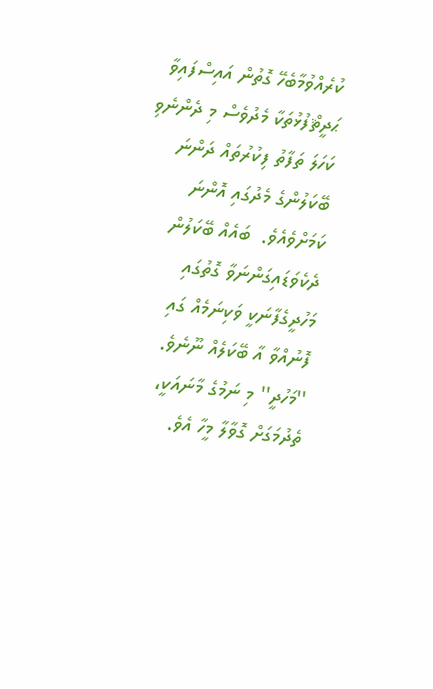ކުރެއްވުމާބެހޭ ގޮތުން އައިސްފައިވާ ޙަދީޘްފުޅުތަކާ މެދުވެސް މި ދެންނެވި ކަހަލަ ތަފާތު ފިކުރުތައް ދަންނަ ބޭކަލުންގެ މެދުގައި އޮންނަ ކަމަށްވެއެވެ.  ބައެއް ބޭކަލުން ދެކެވަޑައިގަންނަވާ ގޮތުގައި މަހުދީގެފާނަކީ ވަކިނަމެއް ގައި  ފޮނުއްވާ އާ ބޭކަލެއް ނޫނެވެ. ''މަހުދީ'' މި ނަމުގެ މާނައަކީ، ތެދުމަގަށް ގޮވާލާ މީހާ އެވެ.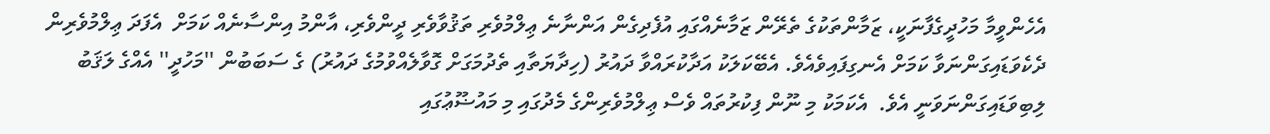އެހެންވީމާ މަހުދީގެފާނަކީ، ޒަމާންތަކުގެ ތެރޭން ޒަމާނެއްގައި އުފެދިގެން އަންނާނެ ޢިލްމުވެރި ތަޤުވާވެރި ދީންވެރި، އާންމު އިންސާނެއް ކަމަށް  އެފަދަ ޢިލްމުވެރިން ދެކެވަޑައިގަންނަވާ ކަމަށް އެނގިފައިވެއެވެ. އެބޭކަލަކު އަދާކުރައްވާ ދައުރު (ހިދާޔަތާއި ތެދުމަގަށް ގޮވާލެއްވުމުގެ ދައުރު) ގެ ސަބަބުން ''މަހުދީ'' އެއްގެ ލަޤަބު ލިބިވަޑައިގަންނަވަނީ އެވެ.  އެކަމަކު މި ނޫން ފިކުރުތައް ވެސް ޢިލްމުވެރިންގެ މެދުގައި މި މައުޟޫޢުގައި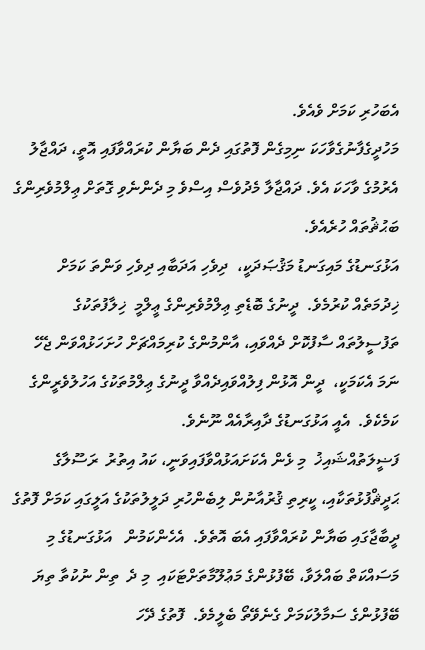އެބަހުރި ކަމަށް ވެއެވެ.
މަހުދީގެފާނުގެވާހަކަ ނިމިގެން ފޮތުގައި ދެން ބަޔާން ކުރައްވާފައި އޮތީ، ދައްޖާލު އެރުމުގެ ވާހަކަ އެވެ. ދައްޖާލާ މެދުވެސް އިސްވެ މި ދެންނެވި ގޮތަށް ޢިލްމުވެރިންގެ ބަޙުޘުތައް ހުރެއެވެ.
އަޅުގަނޑުގެ މައިގަނޑު މަޤުޞަދަކީ،  ދިވެހި އަދަބާއި ދިވެހި ވަންތަ ކަމަށް  ޚިދުމަތެއް ކުރުމެވެ.  ދީނުގެ ބޮޑެތި ޢިލްމުވެރިންގެ ޢީލްމީ  ޚިލާފުތަކުގެ  ތަފުސީލުތައް ސާފުކޮށް ދެއްވައި، އާންމުންގެ ކުރިމައްޗަށް ހުށަހަޅުއްވަން ޖެހޭ ނަމަ އެކަމަކީ،  ދީން އޮޅުން ފިލުއްވައިދެއްވާ ދީނުގެ ޢިލްމުތަކުގެ އަހުލުވެރީންގެ ކަމެކެވެ.  އެއީ އަޅުގަނޑުގެ ދާއިރާއެއް ނޫނެވެ.
ފަޟީލަތުއްޝައިޚު  މި ޅެން އެކަށައަޅުއްވާފައިވަނީ، ކައު އިތުރު  ރަސޫލާގެ ޙަދީޘްފުޅުތަކާއި، ކީރިތި ޤުރުއާނުން ލިބެންހުރި ދަލީލުތަކުގެ އަލީގައި ކަމަށް ފޮތުގެ ދީބާޖާގައި ބަޔާން ކުރައްވާފައި އެބަ އޮތެވެ.  އެހެންކަމުން   އަޅުގަނޑުގެ މި މަސައްކަތް ބައްލަވާ، ބޭފުޅުންގެ މަޢުލޫމާތަށްޓަކައި  މި ދެ  ތިން ނުކުތާ ތިޔަ ބޭފުޅުންގެ ސަމާލުކަމަށް ގެނެވޭތޯ ބެލީމެވެ.  ފޮތުގެ ދޭހަ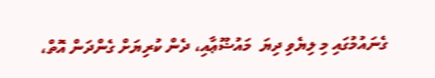ގެނައުމުގައި މި ލިޔެވި ދިޔަ  މައުޟޫޢާއި، ދެން ކުރިޔަށް ގެންދަން އޮތް،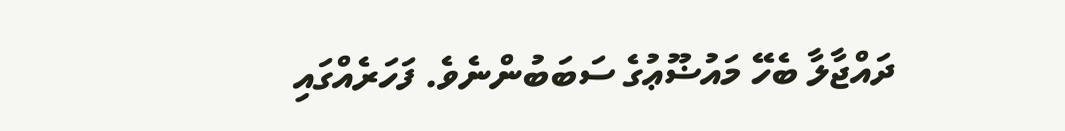ދައްޖާލާ ބެހޭ މައުޟޫޢުގެ ސަބަބުންނެވެ. ފަހަރެއްގައި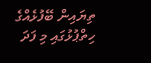ތިޔައިން ބޭފުޅެއްގެ ހިތްޕުޅުގައި މި ފަދަ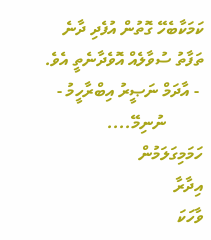ކަމަކާބެހޭ ގޮތުން އުފެދި ދާނެ ތަފާތު ސުވާލެއް އޮވެދާނެތީ އެވެ.
 - އާދަމް ނަޞީރު އިބްރާހީމު -
         ނުނިމޭ....
ހަމަމިގަލަމުން
އިދާރާ
ވާހަކަ